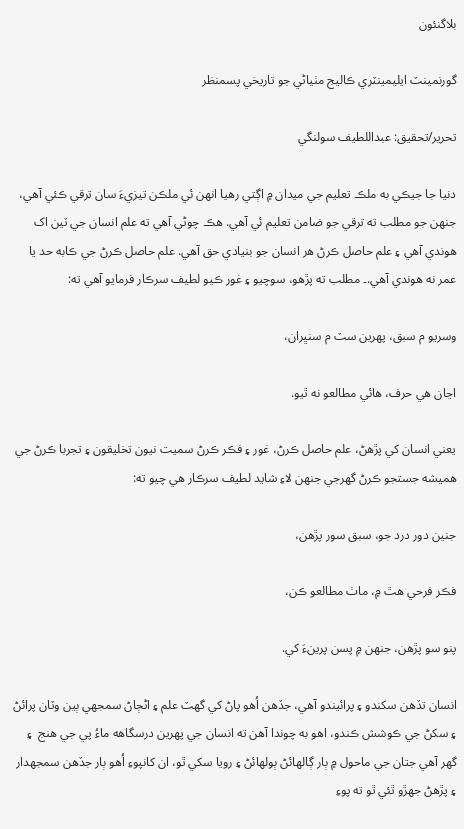بلاگنئون

گورنمينٽ ايليمينٽري ڪاليج مٺياڻي جو تاريخي پسمنظر

تحرير/تحقيق: عبداللطيف سولنگي

دنيا جا جيڪي به ملڪ تعليم جي ميدان ۾ اڳتي رھيا انھن ئي ملڪن تيزيءَ سان ترقي ڪئي آهي، جنھن جو مطلب ته ترقي جو ضامن تعليم ئي آهي. ھڪ چوڻي آهي ته علم انسان جي ٽين اک ھوندي آھي ۽ علم حاصل ڪرڻ ھر انسان جو بنيادي حق آھي. علم حاصل ڪرڻ جي ڪابه حد يا عمر نه ھوندي آهي.۔ مطلب ته پڙھو، سوچيو ۽ غور ڪيو لطيف سرڪار فرمايو آهي ته:

وسريو م سبق، پھرين سٽ م سنڀران،

اڃان ھي حرف، ھائي مطالعو نه ٿيو.

يعني انسان کي پڙهڻ، علم حاصل ڪرڻ، غور ۽ فڪر ڪرڻ سميت نيون تخليقون ۽ تجربا ڪرڻ جي ھميشه جستجو ڪرڻ گھرجي جنھن لاءِ شايد لطيف سرڪار ھي چيو ته:

جنين دور درد جو، سبق سور پڙهن،

فڪر فرحي ھٿ ۾، ماٺ مطالعو ڪن،

پنو سو پڙهن، جنھن ۾ پسن پرينءَ کي.

انسان تڏهن سکندو ۽ پرائيندو آھي، جڏھن اُھو پاڻ کي گھٽ علم ۽ اڻڄاڻ سمجھي ٻين وٽان پرائڻ ۽ سکڻ جي ڪوشش ڪندو، اھو به چوندا آهن ته انسان جي پھرين درسگاهه ماءُ پي جي ھنج  ۽ گھر آھي جتان جي ماحول ۾ ٻار ڳالھائڻ ٻولهائڻ ۽ رويا سکي ٿو، ان کانپوءِ اُھو ٻار جڏهن سمجهدار ۽ پڙهڻ جھڙو ٿئي ٿو ته پوءِ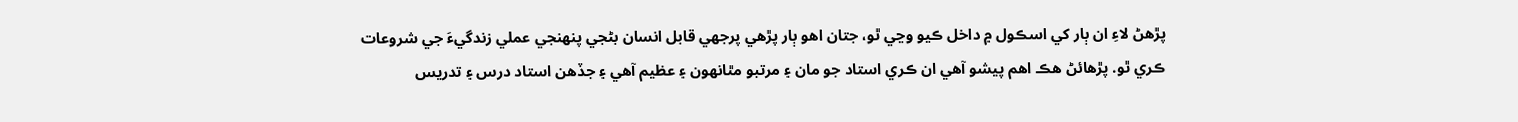پڙهڻ لاءِ ان ٻار کي اسڪول ۾ داخل ڪيو وڃي ٿو، جتان اھو ٻار پڙهي پرجھي قابل انسان بڻجي پنھنجي عملي زندگيءَ جي شروعات ڪري ٿو. پڙھائڻ ھڪ اهم پيشو آهي ان ڪري استاد جو مان ۽ مرتبو مٿانھون ۽ عظيم آھي ۽ جڏھن استاد درس ۽ تدريس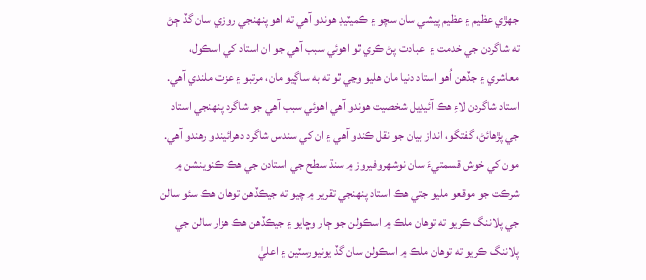جھڙي عظيم ۽ عظيم پيشي سان سچو ۽ ڪميٽيڊ ھوندو آھي ته اھو پنھنجي روزي سان گڏ ڄڻ ته شاگردن جي خدمت ۽  عبادت پڻ ڪري ٿو اھوئي سبب آھي جو ان استاد کي اسڪول، معاشري ۽ جڏھن اُھو استاد دنيا مان ھليو وڃي ٿو ته به ساڳيو مان، مرتبو ۽ عزت ملندي آهي. استاد شاگردن لاءِ ھڪ آئيڊيل شخصيت ھوندو آھي اھوئي سبب آھي جو شاگرد پنھنجي استاد جي پڙھائڻ، گفتگو، انداز بيان جو نقل ڪندو آھي ۽ ان کي سندس شاگرد دھرائيندو رھندو آهي. مون کي خوش قسمتيءَ سان نوشھروفيروز ۾ سنڌ سطح جي استادن جي ھڪ ڪنوينشن ۾ شرڪت جو موقعو مليو جتي ھڪ استاد پنھنجي تقرير ۾ چيو ته جيڪڏهن توهان ھڪ سئو سالن جي پلاننگ ڪريو ته توهان ملڪ ۾ اسڪولن جو ڄار وڇايو ۽ جيڪڏهن ھڪ ھزار سالن جي پلاننگ ڪريو ته توھان ملڪ ۾ اسڪولن سان گڏ يونيورسٽين ۽ اعليٰ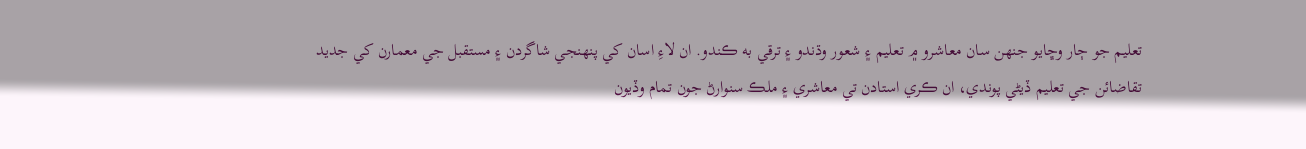تعليم جو ڄار وڇايو جنھن سان معاشرو ۾ تعليم ۽ شعور وڌندو ۽ ترقي به ڪندو. ان لاءِ اسان کي پنھنجي شاگردن ۽ مستقبل جي معمارن کي جديد تقاضائن جي تعليم ڏيڻي پوندي، ان ڪري استادن تي معاشري ۽ ملڪ سنوارڻ جون تمام وڏيون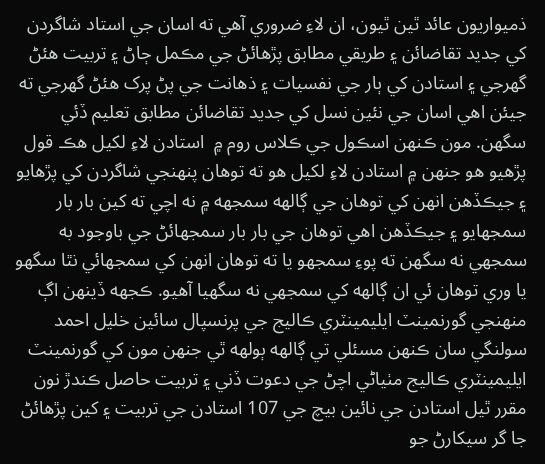ذميواريون عائد ٿين ٿيون، ان لاءِ ضروري آهي ته اسان جي استاد شاگردن کي جديد تقاضائن ۽ طريقي مطابق پڙھائڻ جي مڪمل ڄاڻ ۽ تربيت ھئڻ گھرجي ۽ استادن کي ٻار جي نفسيات ۽ ذهانت جي پڻ پرک ھئڻ گھرجي ته جيئن اھي اسان جي نئين نسل کي جديد تقاضائن مطابق تعليم ڏئي سگھن. مون ڪنھن اسڪول جي ڪلاس روم ۾  استادن لاءِ لکيل ھڪ قول پڙهيو ھو جنھن ۾ استادن لاءِ لکيل ھو ته توھان پنھنجي شاگردن کي پڙھايو ۽ جيڪڏھن انھن کي توھان جي ڳالھه سمجھه ۾ نه اچي ته کين بار بار سمجھايو ۽ جيڪڏهن اھي توھان جي بار بار سمجھائڻ جي باوجود به سمجھي نه سگھن ته پوءِ سمجھو يا ته توھان انھن کي سمجھائي نٿا سگھو يا وري توهان ئي ان ڳالهه کي سمجھي نه سگھيا آهيو. ڪجھه ڏينهن اڳ منھنجي گورنمينٽ ايليمينٽري ڪاليج جي پرنسپال سائين خليل احمد سولنگي سان ڪنھن مسئلي تي ڳالهه ٻولهه ٿي جنھن مون کي گورنمينٽ ايليمينٽري ڪاليج مٺياڻي اچڻ جي دعوت ڏني ۽ تربيت حاصل ڪندڙ نون مقرر ٿيل استادن جي نائين بيچ جي 107 استادن جي تربيت ۽ کين پڙھائڻ جا گر سيکارڻ جو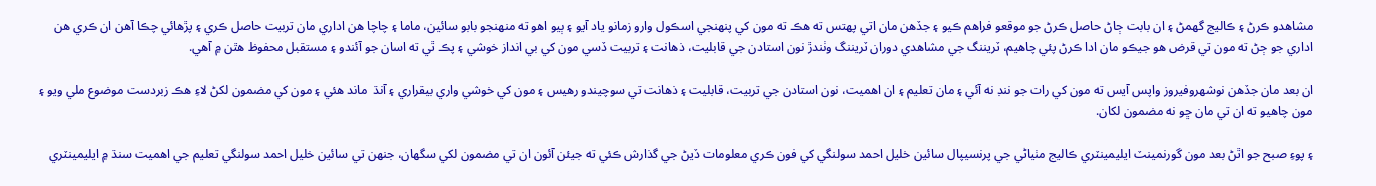مشاهدو ڪرڻ ۽ ڪاليج گھمڻ ۽ ان بابت ڄاڻ حاصل ڪرڻ جو موقعو فراهم ڪيو ۽ جڏھن مان اتي پھتس ته ھڪ ته مون کي پنھنجي اسڪول وارو زمانو ياد آيو ۽ ٻيو اھو ته منھنجو بابو سائين، ماما ۽ چاچا ھن اداري مان تربيت حاصل ڪري ۽ پڙھائي چڪا آهن ان ڪري ھن اداري جو ڄڻ ته مون تي قرض ھو جيڪو مان ادا ڪرڻ پئي چاهيم، ٽريننگ جي مشاهدي دوران ٽريننگ وٺندڙ نون استادن جي قابليت، ذهانت ۽ تربيت ڏسي مون کي بي انداز خوشي ۽ پڪ ٿي ته اسان جو آئندو ۽ مستقبل محفوظ ھٿن ۾ آھي.

ان بعد مان جڏهن نوشهروفيروز واپس آيس ته مون کي رات جو ننڊ نه آئي ۽ مان تعليم ۽ ان اھميت، نون استادن جي تربيت، قابليت ۽ ذهانت تي سوچيندو رھيس ۽ مون کي خوشي واري بيقراري ۽ آنڌ  ماند ھئي ۽ مون کي مضمون لکڻ لاءِ ھڪ زبردست موضوع ملي ويو ۽ مون چاهيو ته ان تي مان ڇو نه مضمون لکان.

۽ پوءِ صبح جو اٿڻ بعد مون گورنمينٽ ايليمينٽري ڪاليج مٺياڻي جي پرنسيپال سائين خليل احمد سولنگي کي فون ڪري معلومات ڏيڻ جي گذارش ڪئي ته جيئن آئون ان تي مضمون لکي سگھان، جنھن تي سائين خليل احمد سولنگي تعليم جي اھميت سنڌ ۾ ايليمينٽري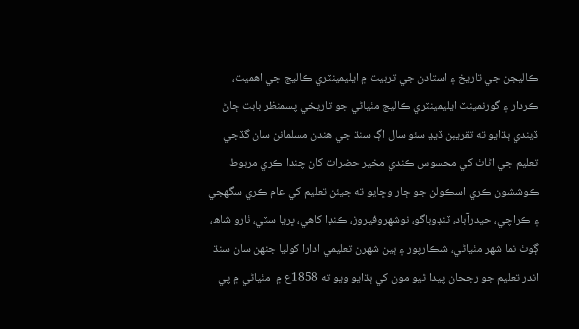ڪاليجن جي تاريخ ۽ استادن جي تربيت ۾ ايليمينٽري ڪاليج جي اهميت، ڪردار ۽ گورنمينٽ ايليمينٽري ڪاليج مٺياڻي جو تاريخي پسمنظر بابت ڄاڻ ڏيندي ٻڌايو ته تقريبن ڏيڍ سئو سال اڳ سنڌ جي ھندن مسلمانن سان گڏجي تعليم جي اڻاٺ کي محسوس ڪندي مخير حضرات کان چندا ڪري مربوط ڪوششون ڪري اسڪولن جو ڄار وڇايو ته جيئن تعليم کي عام ڪري سگھجي ۽ ڪراچي، حيدرآباد، ٽنڊوباگو، نوشھروفيروز، ڪنڊا کاھي، ڀريا سٽي، ٺارو شاھ، ڳوٺ نما شھر مٺياڻي، شڪارپور ۽ ٻين شھرن تعليمي ادارا کوليا جنھن سان سنڌ اندر تعليم جو رجحان پيدا ٿيو مون کي ٻڌايو ويو ته 1858ع ۾  مٺياڻي ۾ پي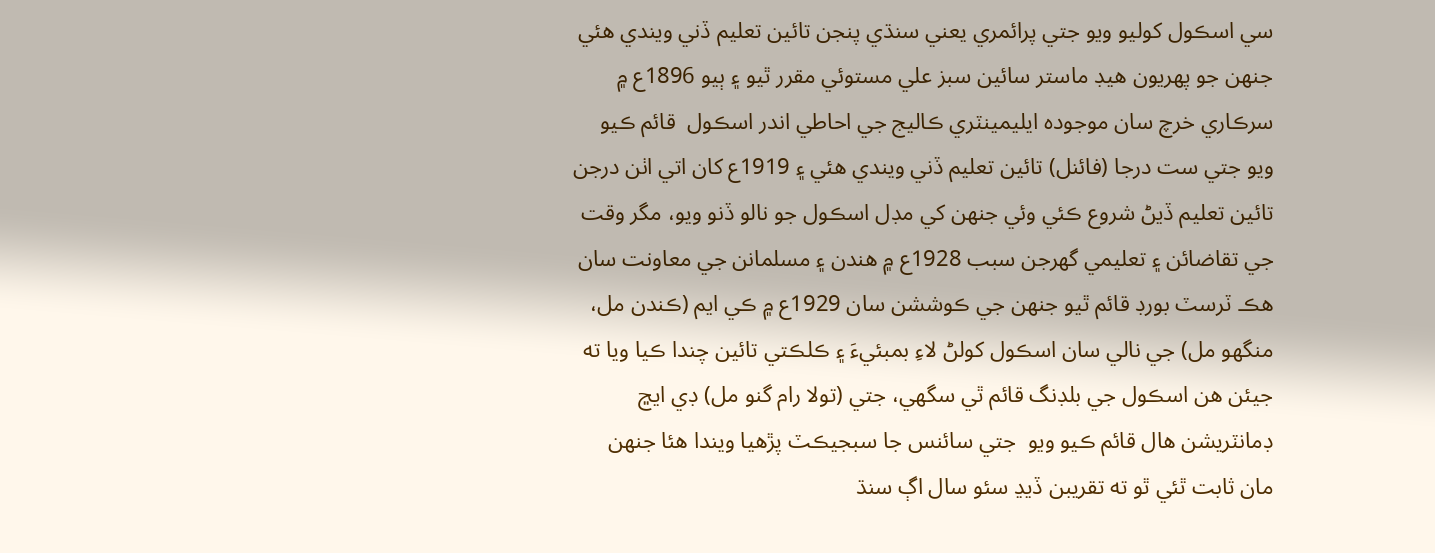سي اسڪول کوليو ويو جتي پرائمري يعني سنڌي پنجن تائين تعليم ڏني ويندي ھئي جنھن جو پھريون ھيڊ ماستر سائين سبز علي مستوئي مقرر ٿيو ۽ ٻيو 1896ع ۾ سرڪاري خرچ سان موجوده ايليمينٽري ڪاليج جي احاطي اندر اسڪول  قائم ڪيو ويو جتي ست درجا (فائنل) تائين تعليم ڏني ويندي ھئي ۽ 1919ع کان اتي اٺن درجن تائين تعليم ڏيڻ شروع ڪئي وئي جنھن کي مڊل اسڪول جو نالو ڏنو ويو، مگر وقت جي تقاضائن ۽ تعليمي گھرجن سبب 1928ع ۾ ھندن ۽ مسلمانن جي معاونت سان ھڪ ٽرسٽ بورڊ قائم ٿيو جنھن جي ڪوششن سان 1929ع ۾ ڪي ايم (ڪندن مل، منگھو مل) جي نالي سان اسڪول کولڻ لاءِ بمبئيءَ ۽ ڪلڪتي تائين چندا ڪيا ويا ته جيئن ھن اسڪول جي بلڊنگ قائم ٿي سگهي، جتي (تولا رام گنو مل) ڊي ايڇ ڊمانٽريشن ھال قائم ڪيو ويو  جتي سائنس جا سبجيڪٽ پڙهيا ويندا ھئا جنھن مان ثابت ٿئي ٿو ته تقريبن ڏيڍ سئو سال اڳ سنڌ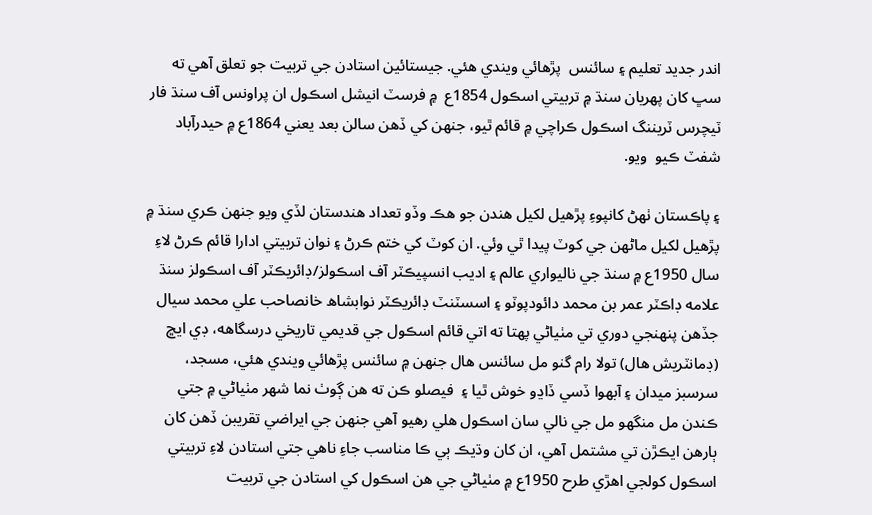اندر جديد تعليم ۽ سائنس  پڙھائي ويندي ھئي. جيستائين استادن جي تربيت جو تعلق آهي ته سڀ کان پھريان سنڌ ۾ تربيتي اسڪول 1854ع  ۾ فرسٽ انيشل اسڪول ان پراونس آف سنڌ فار ٽيچرس ٽريننگ اسڪول ڪراچي ۾ قائم ٿيو، جنھن کي ڏھن سالن بعد يعني 1864ع ۾ حيدرآباد شفٽ ڪيو  ويو.

۽ پاڪستان ٺهڻ کانپوءِ پڙھيل لکيل ھندن جو ھڪ وڏو تعداد ھندستان لڏي ويو جنھن ڪري سنڌ ۾ پڙهيل لکيل ماڻھن جي کوٽ پيدا ٿي وئي. ان کوٽ کي ختم ڪرڻ ۽ نوان تربيتي ادارا قائم ڪرڻ لاءِ سال 1950ع ۾ سنڌ جي ناليواري عالم ۽ اديب انسپيڪٽر آف اسڪولز/ڊائريڪٽر آف اسڪولز سنڌ علامه ڊاڪٽر عمر بن محمد دائودپوٽو ۽ اسسٽنٽ ڊائريڪٽر نوابشاھ خانصاحب علي محمد سيال جڏهن پنھنجي دوري تي مٺياڻي پھتا ته اتي قائم اسڪول جي قديمي تاريخي درسگاهه، ڊي ايڇ (ڊمانٽريش ھال) تولا رام گنو مل سائنس ھال جنھن ۾ سائنس پڙھائي ويندي ھئي، مسجد، سرسبز ميدان ۽ آبھوا ڏسي ڏاڍو خوش ٿيا ۽  فيصلو ڪن ته ھن ڳوٺ نما شھر مٺياڻي ۾ جتي ڪندن مل منگھو مل جي نالي سان اسڪول ھلي رھيو آھي جنھن جي ايراضي تقريبن ڏھن کان ٻارھن ايڪڙن تي مشتمل آهي، ان کان وڌيڪ ٻي ڪا مناسب جاءِ ناهي جتي استادن لاءِ تربيتي اسڪول کولجي اھڙي طرح 1950ع ۾ مٺياڻي جي ھن اسڪول کي استادن جي تربيت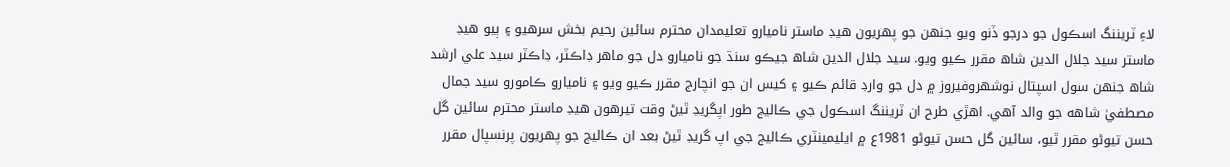لاءِ ٽريننگ اسڪول جو درجو ڏنو ويو جنھن جو پھريون ھيڊ ماستر ناميارو تعليمدان محترم سائين رحيم بخش سرهيو ۽ ٻيو ھيڊ ماستر سيد جلال الدين شاھ مقرر ڪيو ويو. سيد جلال الدين شاھ جيڪو سنڌ جو ناميارو دل جو ماھر ڊاڪٽر، ڊاڪٽر سيد علي ارشد شاھ جنھن سول اسپتال نوشهروفيروز ۾ دل جو وارڊ قائم ڪيو ۽ کيس ان جو انچارج مقرر ڪيو ويو ۽ ناميارو ڪامورو سيد جمال مصطفيٰ شاهه جو والد آھي. اھڙي طرح ان ٽريننگ اسڪول جي ڪاليج طور اپگريڊ ٿيڻ وقت تيرھون ھيڊ ماستر محترم سائين گل حسن تيوڻو مقرر ٿيو، سائين گل حسن تيوڻو 1981ع ۾ ايليمينٽري ڪاليج جي اپ گريڊ ٿيڻ بعد ان ڪاليج جو پھريون پرنسپال مقرر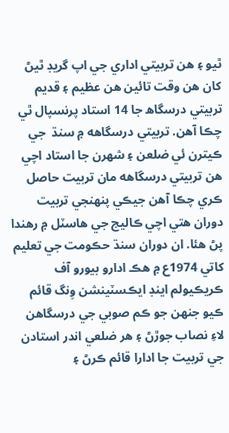ٿيو ۽ ھن تربيتي اداري جي اپ گريڊ ٿيڻ کان ھن وقت تائين ھن عظيم ۽ قديم تربيتي درسگاھ جا 14 استاد پرنسپال ٿي چڪا آهن. تربيتي درسگاهه ۾ سنڌ  جي ڪيترن ئي ضلعن ۽ شھرن جا استاد اچي ھن تربيتي درسگاهه مان تربيت حاصل ڪري چڪا آهن جيڪي پنھنجي تربيت دوران ھتي اچي ڪاليج جي ھاسٽل ۾ رھندا پڻ ھئا. ان دوران سنڌ حڪومت جي تعليم کاتي 1974ع ۾ ھڪ ادارو بيورو آف ڪريڪيولم اينڊ ايڪسٽينشن وِنگ قائم ڪيو جنھن جو ڪم صوبي جي درسگاهن لاءِ نصاب جوڙڻ ۽ ھر ضلعي اندر استادن جي تربيت جا ادارا قائم ڪرڻ ۽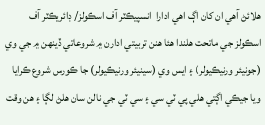ھلائڻ آھي ان کان اڳ اھي ادارا  انسپيڪٽر آف اسڪولز/ ڊائريڪٽر آف اسڪولز جي ماتحت ھلندا ھئا ھنن تربيتي ادارن ۾ شروعاتي ڏينهن ۾ جي وي (جونيئر ورنيڪيولر) ۽ ايس وي (سينيئر ورنيڪيولر) جا ڪورس شروع ڪرايا ويا جيڪي اڳتي ھلي پي ٽي سي ۽ سي ٽي جي نالن سان ھلڻ لڳا ۽ ھن وقت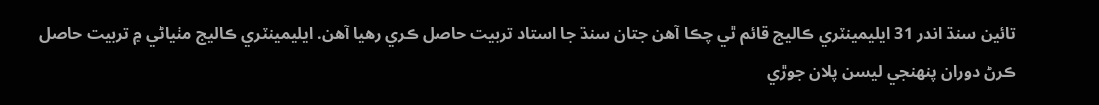تائين سنڌ اندر 31 ايليمينٽري ڪاليج قائم ٿي چڪا آهن جتان سنڌ جا استاد تربيت حاصل ڪري رهيا آهن. ايليمينٽري ڪاليج مٺياڻي ۾ تربيت حاصل ڪرڻ دوران پنهنجي ليسن پلان جوڙي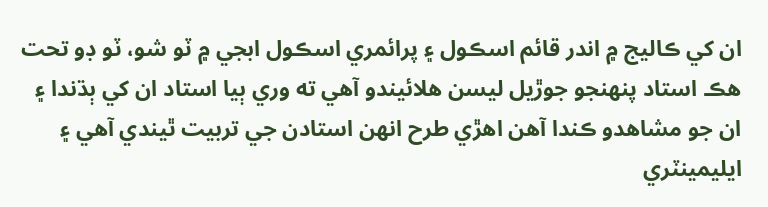ان کي ڪاليج ۾ اندر قائم اسڪول ۽ پرائمري اسڪول ابجي ۾ ٽو شو، ٽو ڊو تحت ھڪ استاد پنھنجو جوڙيل ليسن هلائيندو آهي ته وري ٻيا استاد ان کي ٻڌندا ۽ ان جو مشاھدو ڪندا آهن اھڙي طرح انھن استادن جي تربيت ٿيندي آهي ۽ ايليمينٽري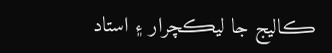ڪاليج جا ليڪچرار ۽ استاد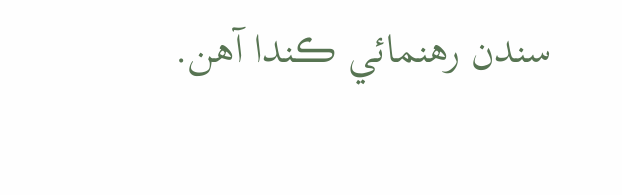سندن رھنمائي ڪندا آهن.